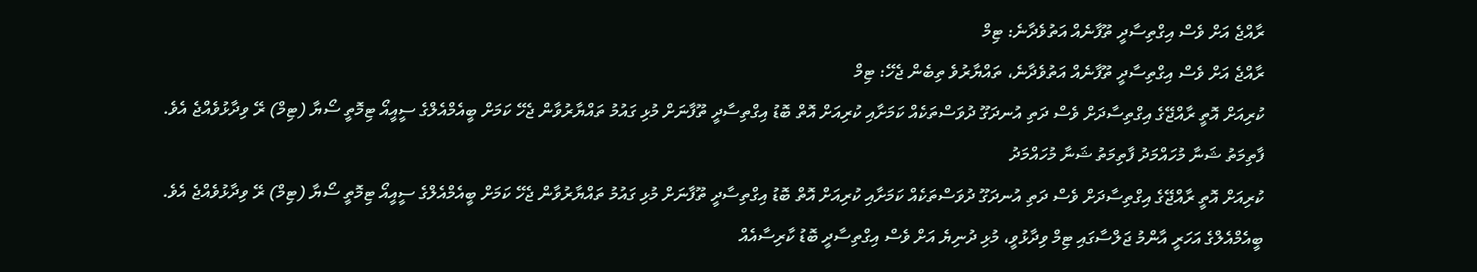ރާއްޖެ އަށް ވެސް އިގްތިސާދީ ތޫފާނެއް އަތުވެދާނެ: ޓިމް
ރާއްޖެ އަށް ވެސް އިގްތިސާދީ ތޫފާނެއް އަތުވެދާނެ، ތައްޔާރުވެ ތިބެން ޖެހޭ: ޓިމް
ކުރިއަށް އޮތީ ރާއްޖޭގެ އިގްތިސާދަށް ވެސް ދަތި އުނދަގޫ ދުވަސްތަކެއް ކަމަށާއި ކުރިއަށް އޮތް ބޮޑު އިގްތިސާދީ ތޫފާނަށް މުޅި ގައުމު ތައްޔާރުވާން ޖެހޭ ކަމަށް ބީއެމްއެލްގެ ސީއީއޯ ޓިމޮތީ ސޯޔާ (ޓިމް) ރޭ ވިދާޅުވެއްޖެ އެވެ.
ފާތިމަތު ޝަނާ މުހައްމަދު ފާތިމަތު ޝަނާ މުހައްމަދު
ކުރިއަށް އޮތީ ރާއްޖޭގެ އިގްތިސާދަށް ވެސް ދަތި އުނދަގޫ ދުވަސްތަކެއް ކަމަށާއި ކުރިއަށް އޮތް ބޮޑު އިގްތިސާދީ ތޫފާނަށް މުޅި ގައުމު ތައްޔާރުވާން ޖެހޭ ކަމަށް ބީއެމްއެލްގެ ސީއީއޯ ޓިމޮތީ ސޯޔާ (ޓިމް) ރޭ ވިދާޅުވެއްޖެ އެވެ.
ބީއެމްއެލްގެ އަހަރީ އާންމު ޖަލްސާގައި ޓިމް ވިދާޅުވީ، މުޅި ދުނިޔެ އަށް ވެސް އިގްތިސާދީ ބޮޑު ކާރިސާއެއް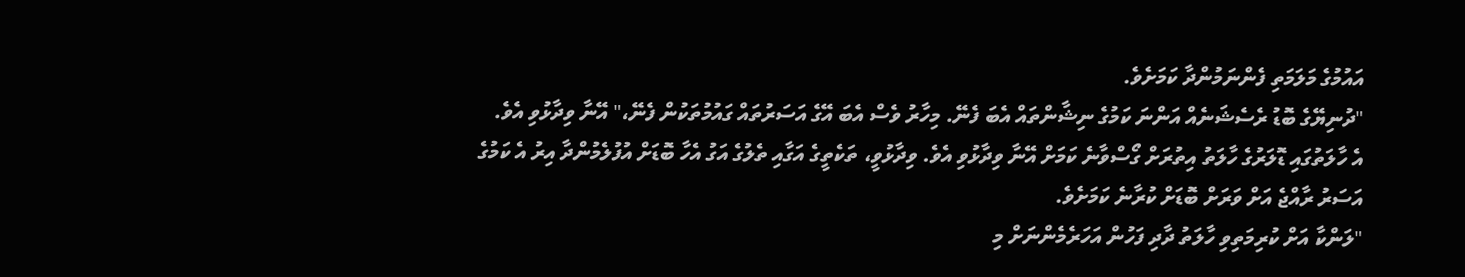އައުމުގެ މަލަމަތި ފެންނަމުންދާ ކަމަށެވެ.
"ދުނިޔޭގެ ބޮޑު ރެސެޝަނެއް އަންނަ ކަމުގެ ނިޝާންތައް އެބަ ފެނޭ. މިހާރު ވެސް އެބަ އޭގެ އަސަރުތައް ގައުމުތަކުން ފެނޭ،" އޭނާ ވިދާޅުވި އެވެ.
އެ ހާލަތުގައި ޑޮލަރުގެ ހާލަތު އިތުރަށް ގޯސްވާނެ ކަމަށް އޭނާ ވިދާޅުވި އެވެ. ވިދާޅުވީ، ތަކެތީގެ އަގާއި ތެލުގެ އަގު އެހާ ބޮޑަށް އުފުލެމުންދާ އިރު އެ ކަމުގެ އަސަރު ރާއްޖެ އަށް ވަރަށް ބޮޑަށް ކުރާނެ ކަމަށެވެ.
"ލަންކާ އަށް ކުރިމަތިވި ހާލަތު ދާދި ފަހުން އަހަރެމެންނަށް މި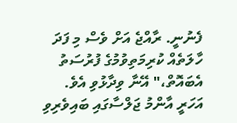ފެނުނީ. ރާއްޖެ އަށް ވެސް މި ފަދަ ހާލަތެއް ކުރިމަތިވުމުގެ ފުރުސަތު އެބައޮތް،" އޭނާ ވިދާޅުވި އެވެ.
އަހަރީ އާންމު ޖަލްސާގައި ބައިވެރިވި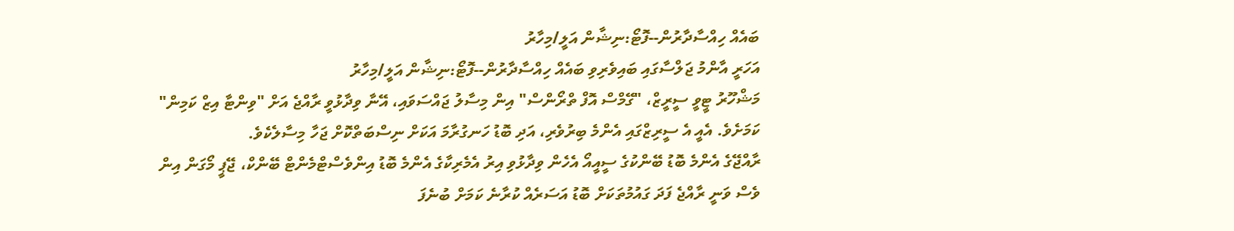ބައެއް ހިއްސާދާރުން--ފޮޓޯ:ނިޝާން އަލީ/މިހާރު
އަހަރީ އާންމު ޖަލްސާގައި ބައިވެރިވި ބައެއް ހިއްސާދާރުން--ފޮޓޯ:ނިޝާން އަލީ/މިހާރު
މަޝްހޫރު ޓީވީ ސީރީޒް، "ގޭމްސް އޮފް ތްރޯންސް" އިން މިސާލު ޖައްސަވައި، އޭނާ ވިދާޅުވީ ރާއްޖެ އަށް "ވިންޓާ އިޒް ކަމިން" ކަމަށެވެ. އެއީ އެ ސީރިޒްގައި އެންމެ ބިރުވެރި، އަދި ބޮޑު ހަނގުރާމަ އަކަށް ނިސްބަތްކޮށް ޖަހާ މިސާލެކެވެ.
ރާއްޖޭގެ އެންމެ ބޮޑު ބޭންކުގެ ސީއީއޯ އެހެން ވިދާޅުވި އިރު އެމެރިކާގެ އެންމެ ބޮޑު އިންވެސްޓްމެންޓް ބޭންކް، ޖޭޕީ މޯގަން އިން ވެސް ވަނީ ރާއްޖެ ފަދަ ގައުމުތަކަށް ބޮޑު އަސަރެއް ކުރާނެ ކަމަށް ބުނެފަ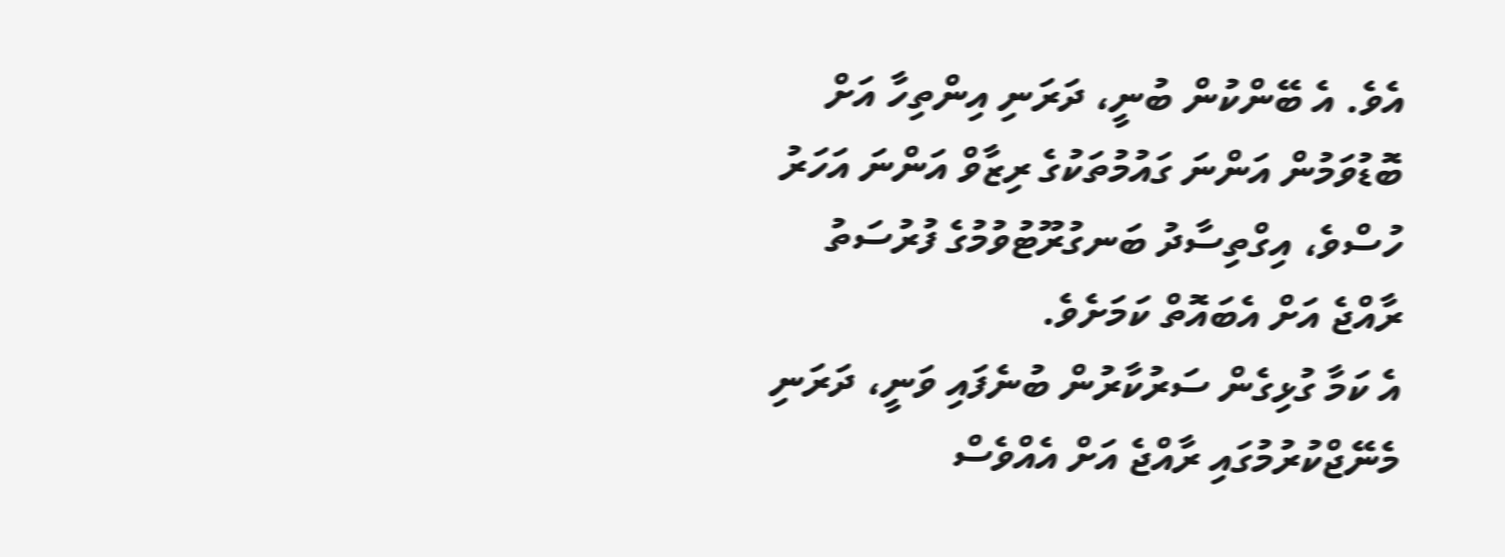އެވެ. އެ ބޭންކުން ބުނީ، ދަރަނި އިންތިހާ އަށް ބޮޑުވަމުން އަންނަ ގައުމުތަކުގެ ރިޒާވް އަންނަ އަހަރު ހުސްވެ، އިގްތިސާދު ބަނގުރޫޓުވުމުގެ ފުރުސަތު ރާއްޖެ އަށް އެބައޮތް ކަމަށެވެ.
އެ ކަމާ ގުޅިގެން ސަރުކާރުން ބުނެފައި ވަނީ، ދަރަނި މެނޭޖްކުރުމުގައި ރާއްޖެ އަށް އެއްވެސް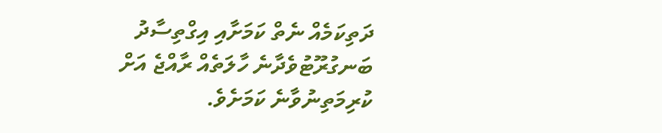ދަތިކަމެއް ނެތް ކަމަށާއި އިގްތިސާދު ބަނގުރޫޓުވެދާނެ ހާލަތެއް ރާއްޖެ އަށް ކުރިމަތިނުވާނެ ކަމަށެވެ.